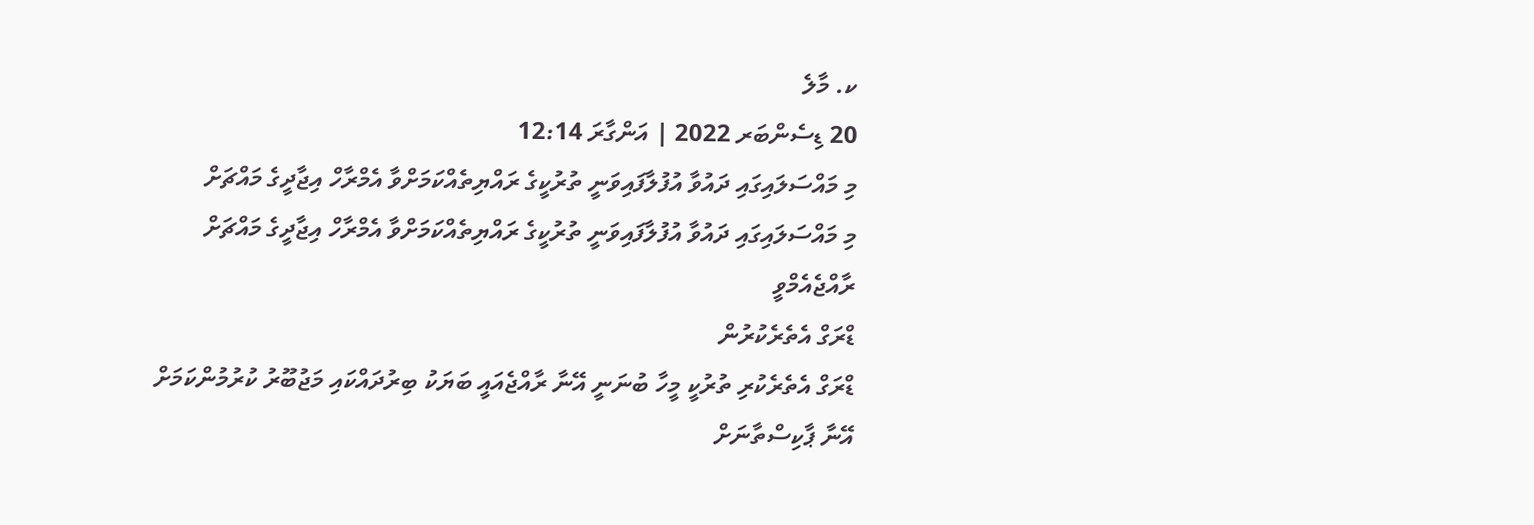ކ. މާލެ
20 ޑިސެންބަރ 2022 | އަންގާރަ 12:14
މި މައްސަލައިގައި ދައުވާ އުފުލާފައިވަނީ ތުރުކީގެ ރައްޔިތެއްކަމަށްވާ އެމްރާހް އިޖާދީގެ މައްޗަށް
މި މައްސަލައިގައި ދައުވާ އުފުލާފައިވަނީ ތުރުކީގެ ރައްޔިތެއްކަމަށްވާ އެމްރާހް އިޖާދީގެ މައްޗަށް
ރާއްޖެއެމްވީ
ޑްރަގް އެތެރެކުރުން
ޑްރަގް އެތެރެކުރި ތުރުކީ މީހާ ބުނަނީ އޭނާ ރާއްޖެއައީ ބަޔަކު ބިރުދައްކައި މަޖުބޫރު ކުރުމުންކަމަށް
އޭނާ ޕާކިސްތާނަށް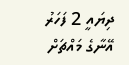ދިޔައީ 2 ފަހަރު
އޭނާގެ މައްޗަށް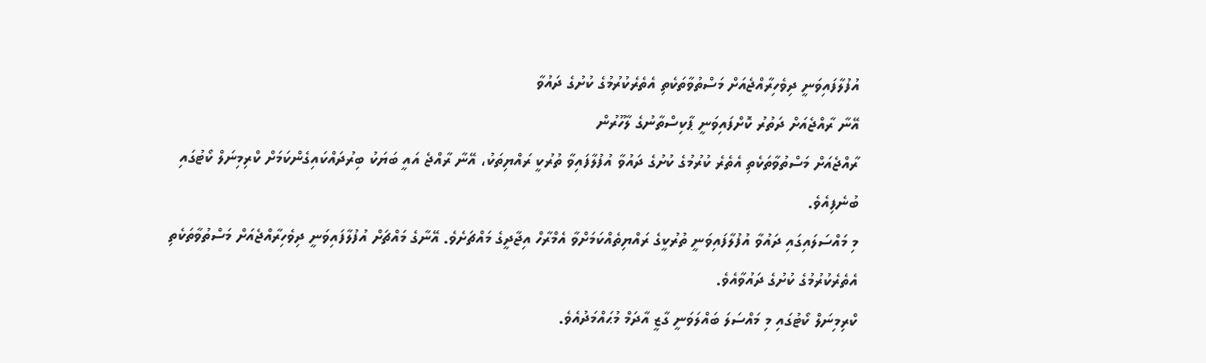އުފުލާފައިވަނީ ދިވެހިރާއްޖެއަށް މަސްތުވާތަކެތި އެތެރެކުރުމުގެ ކުށުގެ ދައުވާ
އޭނާ ރާއްޖެއަށް ދަތުރު ކޮށްފައިވަނީ ޕާކިސްތާނުގެ ލާހޫރުން
ރާއްޖެއަށް މަސްތުވާތަކެތި އެތެރެ ކުރުމުގެ ކުށުގެ ދައުވާ އުފުލާފައިވާ ތުރުކީ ރައްޔިތަކު، އޭނާ ރާއްޖެ އައީ ބަޔަކު ބިރުދައްކައިގެންކަމަށް ކްރިމިނަލް ކޯޓުގައި ބުނެފިއެވެ.
މި މައްސަލައިގައި ދައުވާ އުފުލާފައިވަނީ ތުރުކީގެ ރައްޔިތެއްކަމަށްވާ އެމްރާހް އިޖާދީގެ މައްޗަށެވެ. އޭނާގެ މައްޗަށް އުފުލާފައިވަނީ ދިވެހިރާއްޖެއަށް މަސްތުވާތަކެތި އެތެރެކުރުމުގެ ކުށުގެ ދައުވާއެވެ.
ކްރިމިނަލް ކޯޓުގައި މި މައްސަލަ ބައްލަވަނީ ގާޒީ އާދަމް މުޙައްމަދުއެވެ.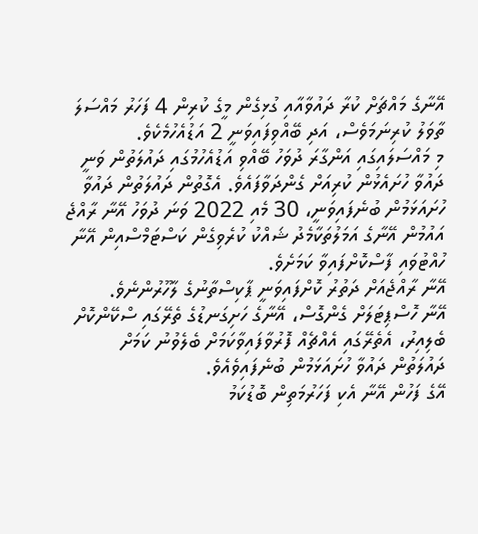އޭނާގެ މައްޗަށް ކުރާ ދައުވާއާއި ގުޅިގެން މީގެ ކުރިން 4 ފަހަރު މައްސަލަ ތާވަލު ކުރިނަމަވެސް، އަދި ބޭއްވިފައިވަނީ 2 އަޑުއެހުމެކެވެ.
މި މައްސަލައިގައި އަންގާރަ ދުވަހު ބޭއްވި އަޑުއެހުމުގައި ދައުލަތުން ވަނީ ދައުވާ ހުށައެޅުން ކުރިއަށް ގެންދަވާފައެވެ. އެގޮތުން ދައުލަތުން ދައުވާ ހުށައަޅަމުން ބުނެފައިވަނީ، 30 މެއި 2022 ވަނަ ދުވަހު އޭނާ ރާއްޖެ އައުމުން އޭނާގެ އަމަލުތަކާމެދު ޝައްކު ކުރެވިގެން ކަސްޓަމްސްއިން އޭނާ ހުއްޓުވައި ފާސްކޮށްފައިވާ ކަމަށެވެ.
އޭނާ ރާއްޖެއަށް ދަތުރު ކޮށްފައިވަނީ ޕާކިސްތާނުގެ ލާހޫރުންނެވެ.
އޭނާ ހޮސްޕިޓަލަށް ގެންގޮސް، އޭނާގެ ހަށިގަނޑުގެ ތެރޭގައި ސްކޭންކޮށް ބެލިއިރު، އެތެރޭގައި އެއްޗެއް ފޮރުވާފައިވާކަމަށް ބެލެވުނު ކަމަށް ދައުލަތުން ދައުވާ ހުށައަޅަމުން ބުނެފައިވެއެވެ.
އޭގެ ފަހުން އޭނާ އެކި ފަހަރުމަތިން ބޮޑުކަމު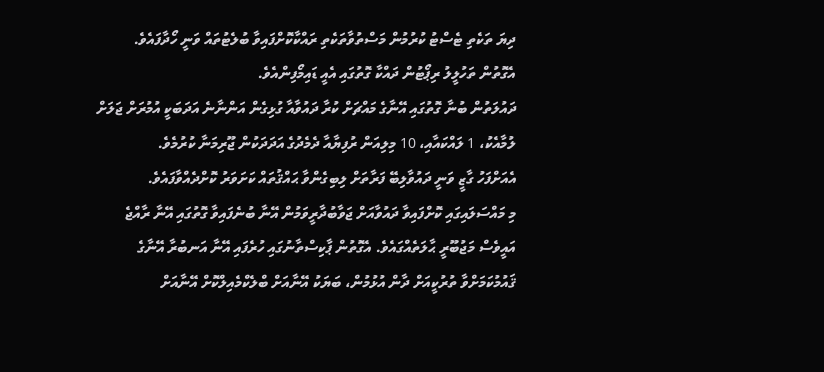ދިޔަ ތަކެތި ޓެސްޓު ކުރުމުން މަސްތުވާތަކެތި ރައްކާކޮށްފައިވާ ބުލެޓުތައް ވަނީ ހޯދާފައެވެ. އެގޮތުން ތަހުލީލު ރިޕޯޓުން ދައްކާ ގޮތުގައި އެއީ ޑައިމޯފިންއެވެ.
ދައުލަތުން ބުނާ ގޮތުގައި އޭނާގެ މައްޗަށް ކުރާ ދައުވާއާ ގުޅިގެން އަންނާނެ އަދަބަކީ އުމުރަށް ޖަލަށް ލުމާއެކު، 1 ލައްކައާއި، 10 މިލިއަން ރުފިޔާއާ ދެމެދުގެ އަދަދަކުން ޖޫރިމަނާ ކުރުމެވެ.
އެއަށްފަހު ގާޒީ ވަނީ ދައުވާލިބޭ ފަރާތަށް ލިބިގެންވާ ޙައްޤުތައް ކަށަވަރު ކޮށްދެއްވާފައެވެ.
މި މައްސަލައިގައި ކޮށްފައިވާ ދައުވާއަށް ޖަވާބުދާރީވަމުން އޭނާ ބުނެފައިވާ ގޮތުގައި އޭނާ ރާއްޖެ އައީވެސް މަޖުބޫރީ ޙާލަތެއްގައެވެ. އެގޮތުން ޕާކިސްތާނުގައި ހުރެފައި އޭނާ އަނބުރާ އޭނާގެ ޤައުމުކަމަށްވާ ތުރުކީއަށް ދާން އުޅުމުން، ބަޔަކު އޭނާއަށް ބްލެކްމެއިލްކޮށް އޭނާއަށް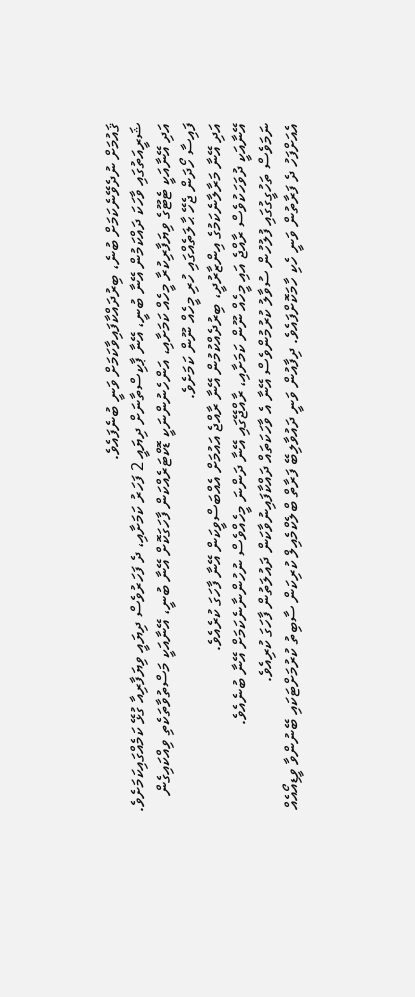ޤައުމަށް ނުދެވޭނެކަމަށް ބުނެ، ބިރުދައްކާފައިވާކަމަށް ވަނީ ބުނެފައެވެ.
ޝަރީއަތުގައި ވާހަކަ ދައްކަމުން އޭނާ ބުނީ، އޭނާ ޕާކިސްތާނަށް ދިޔައީ 2 ފަހަރު ކަމަށާއި، ދެ ފަހަރުވެސް ދިޔައީ ވިޔަފާރިއާ ގުޅޭ ކަމެއްގައިކަމަށެވެ.
އަދި އޭނާއަކީ ޓެޓޫގެ ވިޔަފާރިކުރާ މީހެއް ކަމަށާއި، އަންހެނުންނަކީ ޑޮކްޓަރެއްކަން ފާހަގަކޮށް އޭނާ ބުނީ، އޭނާއަކީ މަސްތުވާތަކެތި ވިއްކައިގެން ފައިސާ ހޯދަން ޖެހޭ ޙާލަތެއްގައި ހުރި މީހެއް ނޫން ކަމަށެވެ.
އަދި އޭނާ މަރާލާނެކަމުގެ އިންޒާރުދީ، ބިރުދެއްކުމުން އޭނާ ރާއްޖެ އައުމަށް އެއްބަސްވީކަން އޭނާ ފާހަގަ ކުރެއެވެ.
އޭނާއަކީ ދުވަހަކުވެސް ރާއްޖެ އައި މީހެއް ނޫން ކަމަށާއި، ރާއްޖޭގައި އޭނާ ދަންނަ މީހެއްވެސް ނުހުންނާނެކަމަށް އޭނާ ބުނެއެވެ.
ނަމަވެސް ތަހުގީގުގައި ފުލުހުން ސުވާލު ކުރުމުންވެސް އޭނާ އެ ވާހަކަތައް ދައްކާފައިނުވާކަން ދައުލަތުން ފާހަގަ ކުރިއެވެ.
އެއަށްފަހު ދެ ފަރާތުން ވަނީ ހެކި ހާމަކޮށްފައެވެ. ދިފާއުން ވަނީ ދައުވާލިބޭ ފަރާތް ބްލެކްމެއިލް ކުރިކަން ސާބިތު ކުރުމަށްޓަކައި ބޭނުންވާ ވީޑިއޯއެއް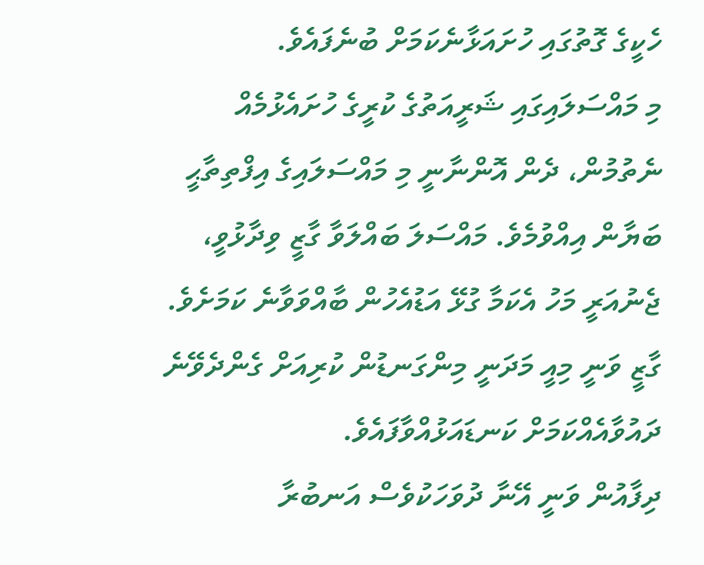ހެކީގެ ގޮތުގައި ހުށައަޅާނެކަމަށް ބުނެފައެވެ.
މި މައްސަލައިގައި ޝަރީއަތުގެ ކުރީގެ ހުށައެޅުމެއް ނެތުމުން، ދެން އޮންނާނީ މި މައްސަލައިގެ އިފްތިތާޙީ ބަޔާން އިއްވުމެވެ. މައްސަލަ ބައްލަވާ ގާޒީ ވިދާޅުވީ، ޖެނުއަރީ މަހު އެކަމާ ގުޅޭ އަޑުއެހުން ބާއްވަވާނެ ކަމަށެވެ.
ގާޒީ ވަނީ މިއީ މަދަނީ މިންގަނޑުން ކުރިއަށް ގެންދެވޭނެ ދައުވާއެއްކަމަށް ކަނޑައަޅުއްވާފައެވެ.
ދިފާއުން ވަނީ އޭނާ ދުވަހަކުވެސް އަނބުރާ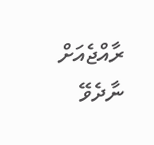ރާއްޖެއަށް ނާދެވޭ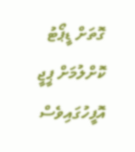ގޮތަށް ޑީޕޯޓު ކޮށްލުމަށް ޕީޖީ އޮފީހުގައިވެސް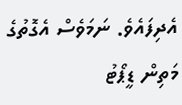އެދިފައެވެ. ނަމަވެސް އެގޮތުގެ މަތިން ޑީޕޯޓު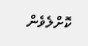ކޮށްލެވެން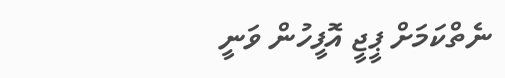ނެތްކަމަށް ޕީޖީ އޮފީހުން ވަނީ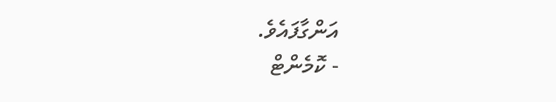އަންގާފައެވެ.
- ކޮމެންޓް